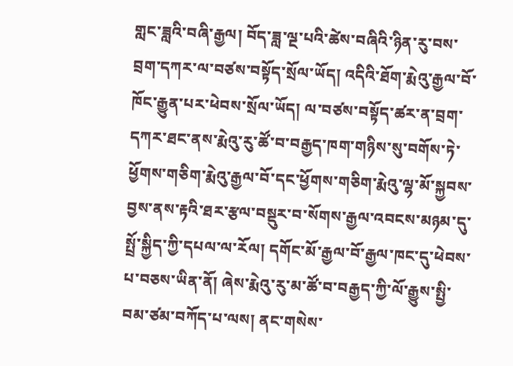གླང་ཟླའི་བཞི་རྒྱལ། བོད་ཟླ་ལྔ་པའི་ཚེས་བཞིའི་ཉིན་རུ་བས་བྲག་དཀར་ལ་བཙས་བསྟོད་སྲོལ་ཡོད། འདིའི་ཐོག་རྨེའུ་རྒྱལ་བོ་ཁོང་རྒྱུན་པར་ཕེབས་སྲོལ་ཡོད། ལ་བཙས་བསྟོད་ཚར་ན་བྲག་དཀར་ཐང་ནས་རྨེའུ་རུ་ཚོ་བ་བརྒྱད་ཁག་གཉིས་སུ་བགོས་ཏེ་ཕྱོགས་གཅིག་རྨེའུ་རྒྱལ་བོ་དང་ཕྱོགས་གཅིག་རྨེའུ་ལྷ་མོ་སྐྱབས་བྱས་ནས་རྟའི་ཐར་རྩལ་བསྡུར་བ་སོགས་རྒྱལ་འབངས་མཉམ་དུ་སྤྲོ་སྐྱིད་ཀྱི་དཔལ་ལ་རོལ། དགོང་མོ་རྒྱལ་བོ་རྒྱལ་ཁང་དུ་ཕེབས་པ་བཅས་ཡིན་ནོ། ཞེས་རྨེའུ་རུ་མ་ཚོ་བ་བརྒྱད་ཀྱི་ལོ་རྒྱུས་སྤྱི་བམ་ཙམ་བཀོད་པ་ལས། ནང་གསེས་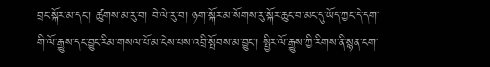བྲང་སྐོར་མ་དང་། ཚུགས་མ་རུ་བ། བེ་ལེ་རུ་བ། ཉག་སྐོར་མ་སོགས་རུ་སྐོར་ཆུང་བ་མང་དུ་ཡོད་ཀྱང་དེ་དག་གི་ལོ་རྒྱུས་དང་བྱུང་རིམ་གསལ་པོ་མ་ངེས་པས་འབྲི་སྤོབས་མ་བྱུང་། སྤྱིར་ལོ་རྒྱུས་ཀྱི་རིགས་ནི་སྙན་ངག་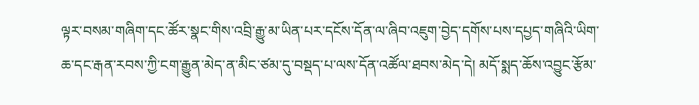ལྟར་བསམ་གཞིག་དང་ཚོར་སྣང་གིས་འབྲི་རྒྱུ་མ་ཡིན་པར་དངོས་དོན་ལ་ཞིབ་འཇུག་བྱེད་དགོས་པས་དཔྱད་གཞིའི་ཡིག་ཆ་དང་རྒན་རབས་ཀྱི་ངག་རྒྱུན་མེད་ན་མིང་ཙམ་དུ་བསྡད་པ་ལས་དོན་འཚོལ་ཐབས་མེད་དེ། མདོ་སྨད་ཆོས་འབྱུང་རྩོམ་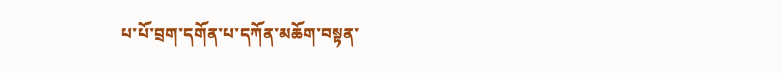པ་པོ་བྲག་དགོན་པ་དཀོན་མཆོག་བསྟན་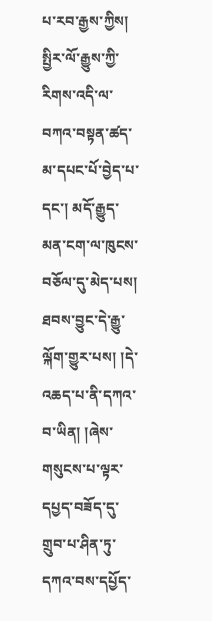པ་རབ་རྒྱས་ཀྱིས། སྤྱིར་ལོ་རྒྱུས་ཀྱི་རིགས་འདི་ལ་བཀའ་བསྟན་ཚད་མ་དཔང་པོ་བྱེད་པ་དང་། མདོ་རྒྱུད་མན་ངག་ལ་ཁུངས་བཅོལ་དུ་མེད་པས། ཐབས་བྱུང་དེ་རྒྱུ་ལྐོག་གྱུར་པས། །དེ་འཆད་པ་ནི་དཀའ་བ་ཡིན། །ཞེས་གསུངས་པ་ལྟར་དཔྱད་བཟོད་དུ་གྲུབ་པ་ཤིན་ཏུ་དཀའ་བས་དཔྱོད་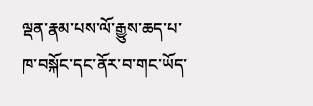ལྡན་རྣམ་པས་ལོ་རྒྱུས་ཆད་པ་ཁ་བསྐོང་དང་ནོར་བ་གང་ཡོད་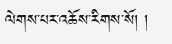ལེགས་པར་འཆོས་རིགས་སོ། །